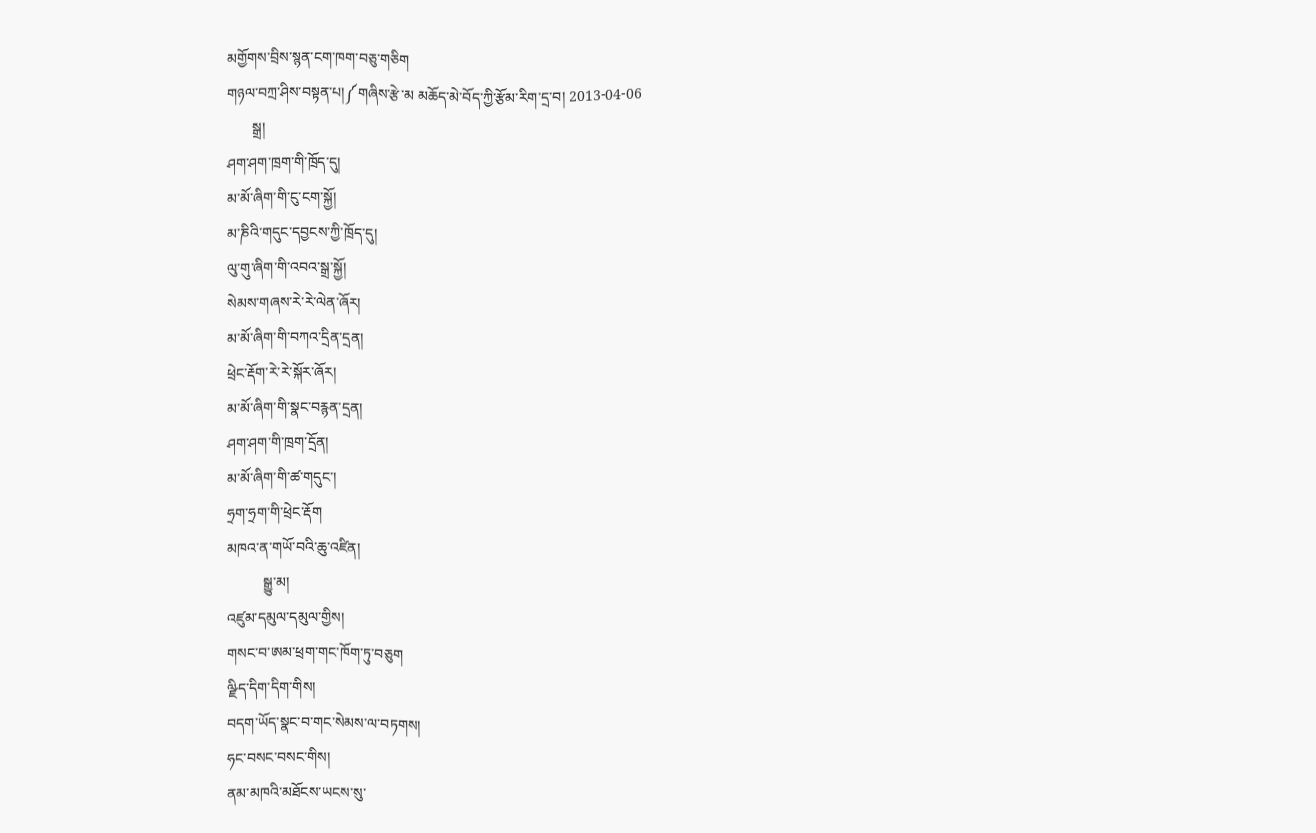མགྱོགས་བྲིས་སྙན་ངག་ཁག་བཅུ་གཅིག
གཉལ་བཀྲ་ཤིས་བསྟན་པ།༼གཞིས་རྩེ་མ མཆོད་མེ་བོད་ཀྱི་རྩོམ་རིག་དྲ་བ། 2013-04-06
       སྒྲ།
ཤག་ཤག་ཁྲག་གི་ཁྲོད་དུ།
མ་མོ་ཞིག་གི་ངུ་ངག་སྐྱོ།
མ་ཎིའི་གདུང་དབྱངས་ཀྱི་ཁྲོད་དུ།
ལུ་གུ་ཞིག་གི་འབའ་སྒྲ་སྐྱོ།
སེམས་གཞས་རེ་རེ་ལེན་ཞོར།
མ་མོ་ཞིག་གི་བཀའ་དྲིན་དྲན།
ཕྲེང་རྡོག་རེ་རེ་སྐོར་ཞོར།
མ་མོ་ཞིག་གི་སྣང་བརྙན་དྲན།
ཤག་ཤག་གི་ཁྲག་དྲོན།
མ་མོ་ཞིག་གི་ཚ་གདུང་།
ཧྲག་ཧྲག་གི་ཕྲེང་རྡོག
མཁའ་ན་གཡོ་བའི་ཆུ་འཛིན།
          སྒྱུ་མ།
འཛུམ་དམུལ་དམུལ་གྱིས།
གསང་བ་ཨམ་ཕྲག་གང་ཁོག་ཏུ་བཅུག
ལྫིད་དིག་དིག་གིས།
བདག་ཡོད་སྣང་བ་གང་སེམས་ལ་བཏགས།
ཧང་བསང་བསང་གིས།
ནམ་མཁའི་མཐོངས་ཡངས་སུ་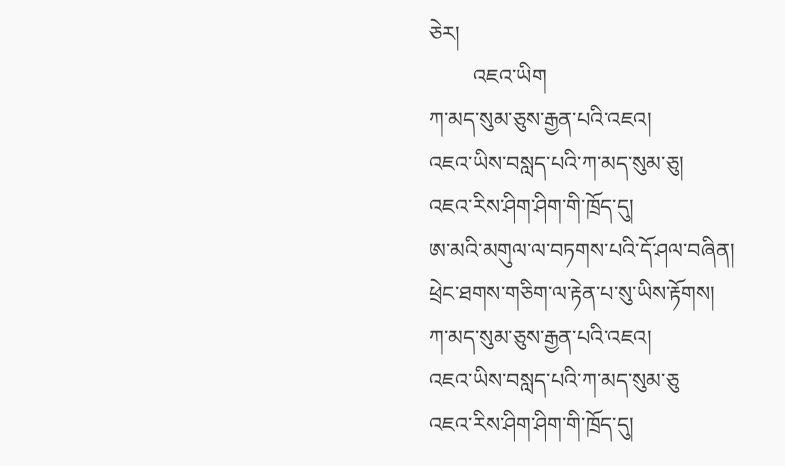ཅེར།
        འཇའ་ཡིག
ཀ་མད་སུམ་ཅུས་རྒྱན་པའི་འཇའ།
འཇའ་ཡིས་བསླད་པའི་ཀ་མད་སུམ་ཅུ།
འཇའ་རིས་ཤིག་ཤིག་གི་ཁྲོད་དུ།
ཨ་མའི་མགུལ་ལ་བཏགས་པའི་དོ་ཤལ་བཞིན།
ཕྲེང་ཐགས་གཅིག་ལ་རྟེན་པ་སུ་ཡིས་རྟོགས།
ཀ་མད་སུམ་ཅུས་རྒྱན་པའི་འཇའ།
འཇའ་ཡིས་བསླད་པའི་ཀ་མད་སུམ་ཅུ
འཇའ་རིས་ཤིག་ཤིག་གི་ཁྲོད་དུ།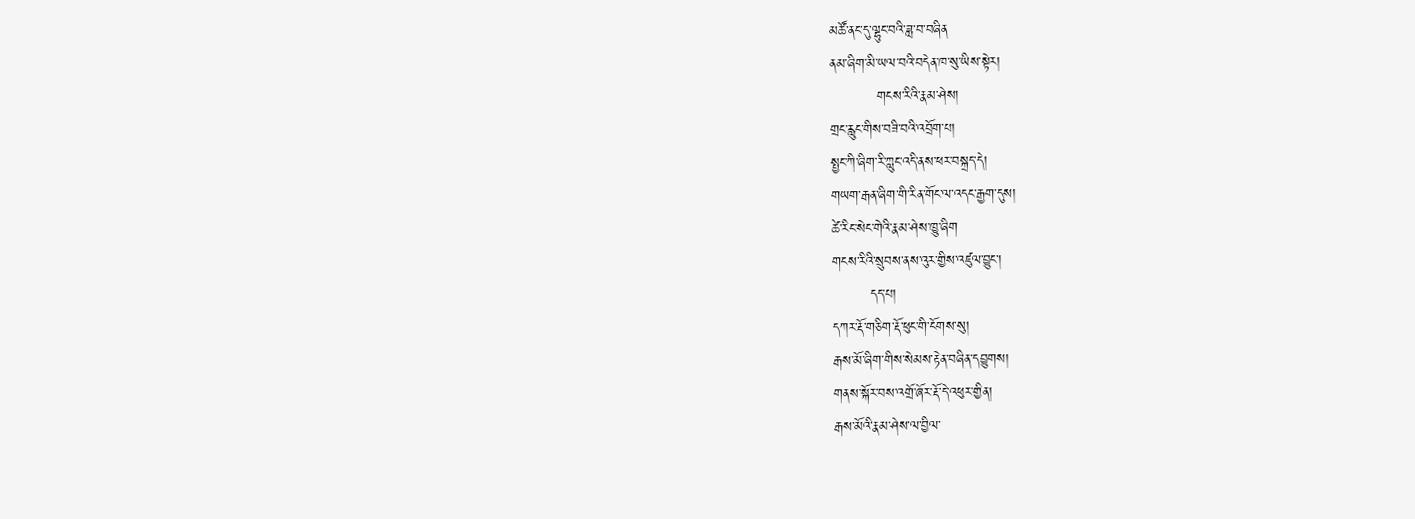མཚོ་ནང་དུ་ལྷུང་བའི་ཟླ་བ་བཞིན
ནམ་ཞིག་མི་ཡལ་བའི་བདེན་ཁ་སུ་ཡིས་སྟེར།
          གངས་རིའི་རྣམ་ཤེས།
གྲང་རླུང་གིས་བཟི་བའི་འབྲོག་པ།
སྤྱང་ཀི་ཞིག་རི་ཀླུང་འདི་ནས་ཕར་བསྐྲད་དེ།
གཡག་རྒན་ཞིག་གི་རིན་གོང་ལ་འདང་རྒྱག་དུས།
ཚེ་རིང་སེང་གེའི་རྣམ་ཤེས་ཁྱུ་ཞིག
གངས་རིའི་སྲུབས་ནས་འུར་གྱིས་འཛུལ་བྱུང་།
        དད་པ།
དཀར་རྡོ་གཅིག་རྡོ་ཕུང་གི་ངོགས་སུ།
རྒས་མོ་ཞིག་གིས་སེམས་རྟེན་བཞིན་དབྱུགས།
གནས་སྐོར་བས་འགྲོ་ཞོར་རྡོ་དེ་འཕུར་གྱིན།
རྒས་མོའི་རྣམ་ཤེས་ལ་བྱིལ་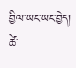བྱིལ་ཡང་ཡང་བྱེད།
ཚེ་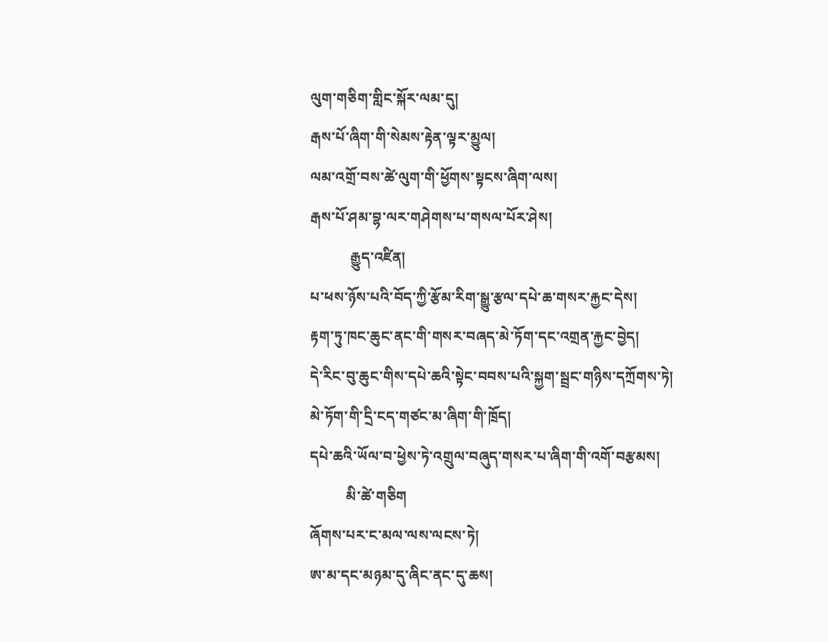ལུག་གཅིག་གླིང་སྐོར་ལམ་དུ།
རྒས་པོ་ཞིག་གི་སེམས་རྟེན་ལྟར་མྱུལ།
ལམ་འགྲོ་བས་ཚེ་ལུག་གི་ཕྱོགས་སྟངས་ཞིག་ལས།
རྒས་པོ་ཤམ་བྷ་ལར་གཤེགས་པ་གསལ་པོར་ཤེས།
           རྒྱུད་འཛིན།
པ་ཕས་ཉོས་པའི་བོད་ཀྱི་རྩོམ་རིག་སྒྱུ་རྩལ་དཔེ་ཆ་གསར་རྐྱང་དེས།
རྟག་ཏུ་ཁང་ཆུང་ནང་གི་གསར་བཞད་མེ་ཏོག་དང་འགྲན་རྐྱང་བྱེད།
དེ་རིང་བུ་ཆུང་གིས་དཔེ་ཆའི་སྟེང་བབས་པའི་སྐྱག་སྦྲང་གཉིས་དཀྲོགས་ཏེ།
མེ་ཏོག་གི་དྲི་ངད་གཙང་མ་ཞིག་གི་ཁྲོད།
དཔེ་ཆའི་ཡོལ་བ་ཕྱེས་ཏེ་འགྲུལ་བཞུད་གསར་པ་ཞིག་གི་འགོ་བརྩམས།
          མི་ཚེ་གཅིག
ཞོགས་པར་ང་མལ་ལས་ལངས་ཏེ།
ཨ་མ་དང་མཉམ་དུ་ཞིང་ནང་དུ་ཆས།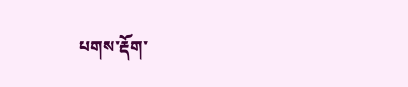པགས་རྡོག་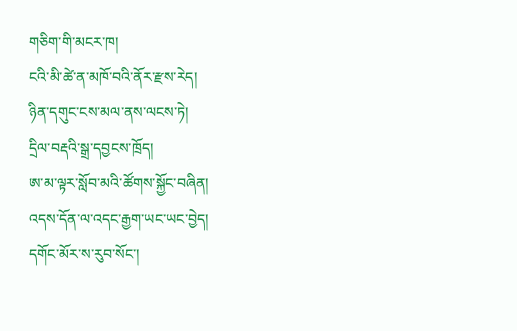གཅིག་གི་མངར་ཁ།
ངའི་མི་ཚེ་ན་མཁོ་བའི་ནོར་རྫས་རེད།
ཉིན་དགུང་ངས་མལ་ནས་ལངས་ཏེ།
དྲིལ་བརྡའི་སྒྲ་དབྱངས་ཁྲོད།
ཨ་མ་ལྟར་སློབ་མའི་ཚོགས་སྐྱོང་བཞིན།
འདས་དོན་ལ་འདང་རྒྱག་ཡང་ཡང་བྱེད།
དགོང་མོར་ས་རུབ་སོང་།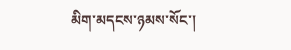མིག་མདངས་ཉམས་སོང་།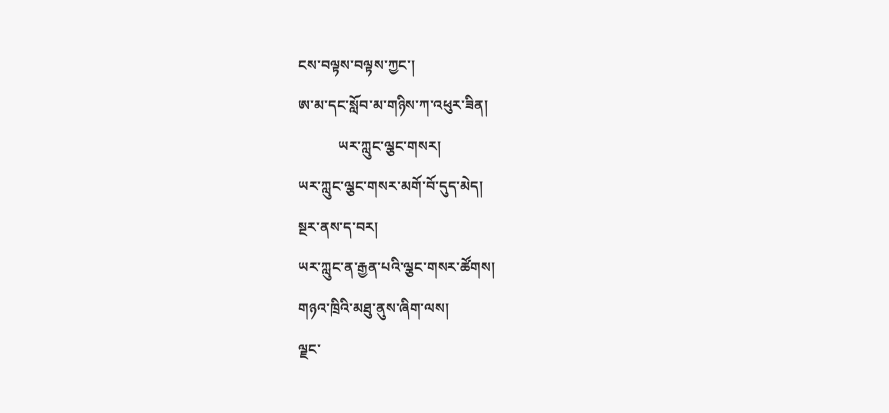ངས་བལྟས་བལྟས་ཀྱང་།
ཨ་མ་དང་སློབ་མ་གཉིས་ཀ་འཕུར་ཟིན།
           ཡར་ཀླུང་ལྕང་གསར།
ཡར་ཀླུང་ལྕང་གསར་མགོ་བོ་དུད་མེད།
སྔར་ནས་ད་བར།
ཡར་ཀླུང་ན་རྒྱན་པའི་ལྕང་གསར་ཚོགས།
གཉའ་ཁྲིའི་མཐུ་ནུས་ཞིག་ལས།
ལྗང་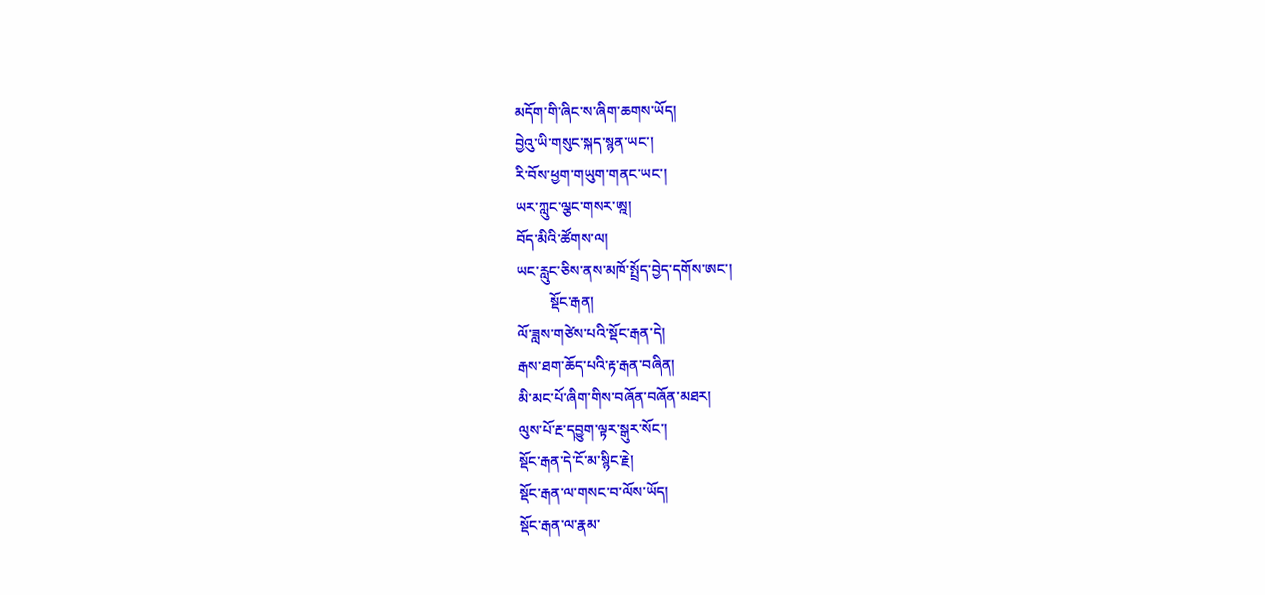མདོག་གི་ཞིང་ས་ཞིག་ཆགས་ཡོད།
བྱེའུ་ཡི་གསུང་སྐད་སྙན་ཡང་།
རི་བོས་ཕྱག་གཡུག་གནང་ཡང་།
ཡར་ཀླུང་ལྕང་གསར་ཨྰ།
བོད་མིའི་ཚོགས་ལ།
ཡང་རླུང་ཅིས་ནས་མཁོ་སྤྲོད་བྱེད་དགོས་ཨང་།
         སྡོང་རྒན།
ལོ་ཟླས་གཙེས་པའི་སྡོང་རྒན་དེ།
རྒས་ཐག་ཆོད་པའི་རྟ་རྒན་བཞིན།
མི་མང་པོ་ཞིག་གིས་བཞོན་བཞོན་མཐར།
ལུས་པོ་རྔ་དབྱུག་ལྟར་སྒུར་སོང་།
སྡོང་རྒན་དེ་ངོ་མ་སྙིང་རྗེ།
སྡོང་རྒན་ལ་གསང་བ་ལོས་ཡོད།
སྡོང་རྒན་ལ་རྣམ་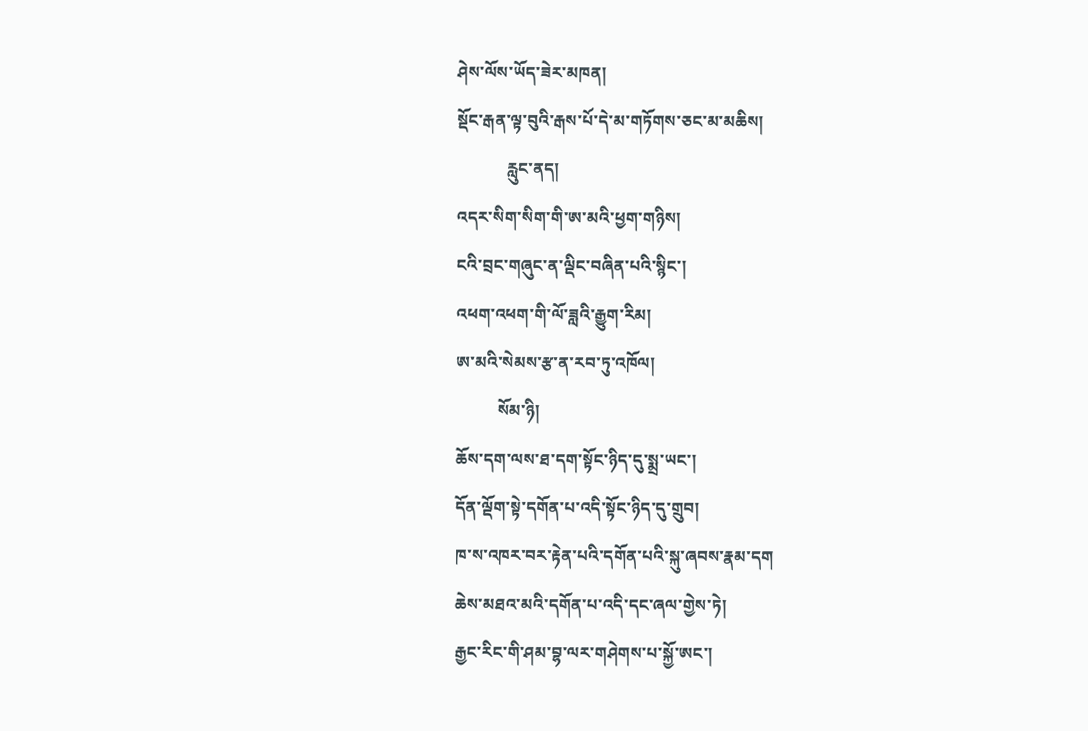ཤེས་ལོས་ཡོད་ཟེར་མཁན།
སྡོང་རྒན་ལྟ་བུའི་རྒས་པོ་དེ་མ་གཏོགས་ཅང་མ་མཆིས།
            རླུང་ནད།
འདར་སིག་སིག་གི་ཨ་མའི་ཕྱག་གཉིས།
ངའི་བྲང་གཞུང་ན་ལྡིང་བཞིན་པའི་སྙིང་།
འཕག་འཕག་གི་ལོ་ཟླའི་རྒྱུག་རིམ།
ཨ་མའི་སེམས་རྩ་ན་རབ་ཏུ་འཁོལ།
          སོམ་ཉི།
ཆོས་དག་ལས་ཐ་དག་སྟོང་ཉིད་དུ་སྨྲ་ཡང་།
དོན་ལྡོག་སྟེ་དགོན་པ་འདི་སྟོང་ཉིད་དུ་གྲུབ།
ཁ་ས་འཁར་བར་རྟེན་པའི་དགོན་པའི་སྐུ་ཞབས་རྣམ་དག
ཆེས་མཐའ་མའི་དགོན་པ་འདི་དང་ཞལ་གྱེས་ཏེ།
རྒྱང་རིང་གི་ཤམ་བྷ་ལར་གཤེགས་པ་སྐྱོ་ཨང་།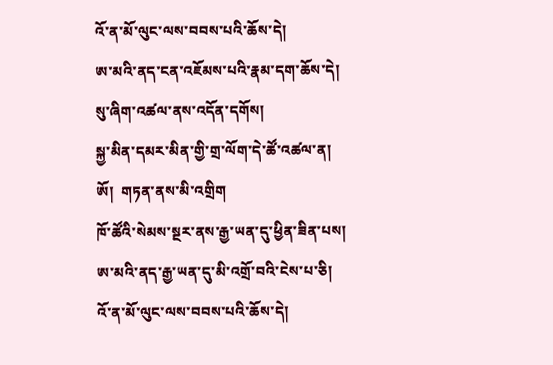འོ་ན་མོ་ལུང་ལས་བབས་པའི་ཆོས་དེ།
ཨ་མའི་ནད་ངན་འཇོམས་པའི་རྣམ་དག་ཆོས་དེ།
སུ་ཞིག་འཚལ་ནས་འདོན་དགོས།
སྐྱ་མིན་དམར་མིན་གྱི་གྲ་ལོག་དེ་ཚོ་འཚལ་ན།
ཨོ།  གཏན་ནས་མི་འགྲིག
ཁོ་ཚོའི་སེམས་སྔར་ནས་རྒྱ་ཡན་དུ་ཕྱིན་ཟིན་པས།
ཨ་མའི་ནད་རྒྱ་ཡན་དུ་མི་འགྲོ་བའི་ངེས་པ་ཅི།
འོ་ན་མོ་ལུང་ལས་བབས་པའི་ཆོས་དེ།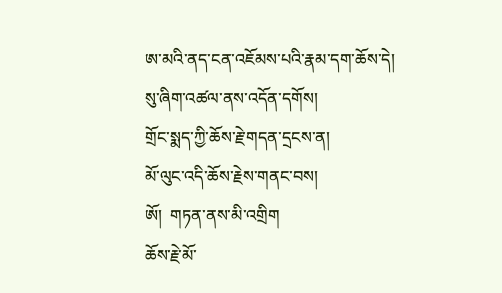ཨ་མའི་ནད་ངན་འཇོམས་པའི་རྣམ་དག་ཆོས་དེ།
སུ་ཞིག་འཚལ་ནས་འདོན་དགོས།
གྲོང་སྨད་ཀྱི་ཆོས་རྗེ་གདན་དྲངས་ན།
མོ་ལུང་འདི་ཆོས་རྗེས་གནང་བས།
ཨོ།  གཏན་ནས་མི་འགྲིག
ཆོས་རྗེ་མོ་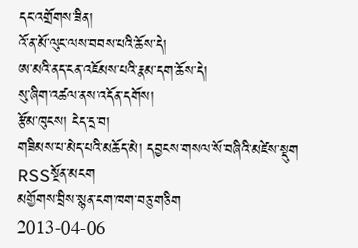དང་འགྲོགས་ཟིན།
འོ་ན་མོ་ལུང་ལས་བབས་པའི་ཆོས་དེ།
ཨ་མའི་ནད་ངན་འཇོམས་པའི་རྣམ་དག་ཆོས་དེ།
སུ་ཞིག་འཚལ་ནས་འདོན་དགོས།
རྩོམ་ཁུངས། ངེད་དྲ་བ།
གཟིམས་པ་མེད་པའི་མཆོད་མེ། དབྱངས་གསལ་སོ་བཞིའི་མཛེས་སྡུག  RSSསྔོན་མངག
མགྱོགས་བྲིས་སྙན་ངག་ཁག་བཅུ་གཅིག
2013-04-06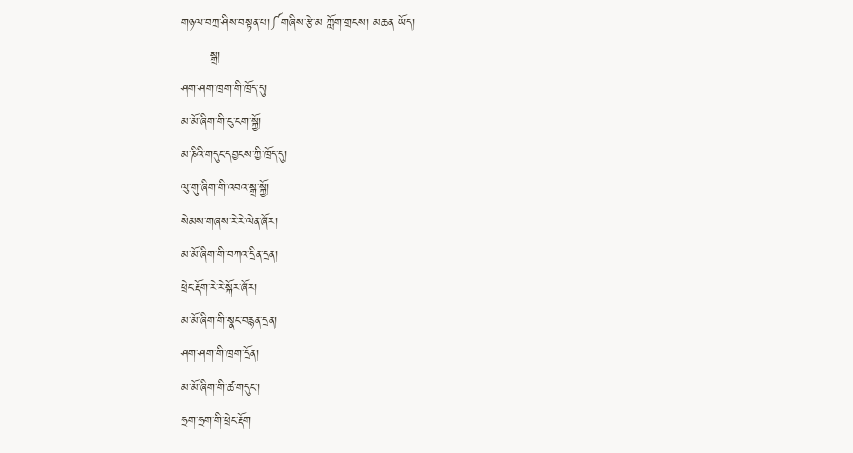གཉལ་བཀྲ་ཤིས་བསྟན་པ།༼གཞིས་རྩེ་མ ཀློག་གྲངས། མཆན ཡོད།
       སྒྲ།
ཤག་ཤག་ཁྲག་གི་ཁྲོད་དུ།
མ་མོ་ཞིག་གི་ངུ་ངག་སྐྱོ།
མ་ཎིའི་གདུང་དབྱངས་ཀྱི་ཁྲོད་དུ།
ལུ་གུ་ཞིག་གི་འབའ་སྒྲ་སྐྱོ།
སེམས་གཞས་རེ་རེ་ལེན་ཞོར།
མ་མོ་ཞིག་གི་བཀའ་དྲིན་དྲན།
ཕྲེང་རྡོག་རེ་རེ་སྐོར་ཞོར།
མ་མོ་ཞིག་གི་སྣང་བརྙན་དྲན།
ཤག་ཤག་གི་ཁྲག་དྲོན།
མ་མོ་ཞིག་གི་ཚ་གདུང་།
ཧྲག་ཧྲག་གི་ཕྲེང་རྡོག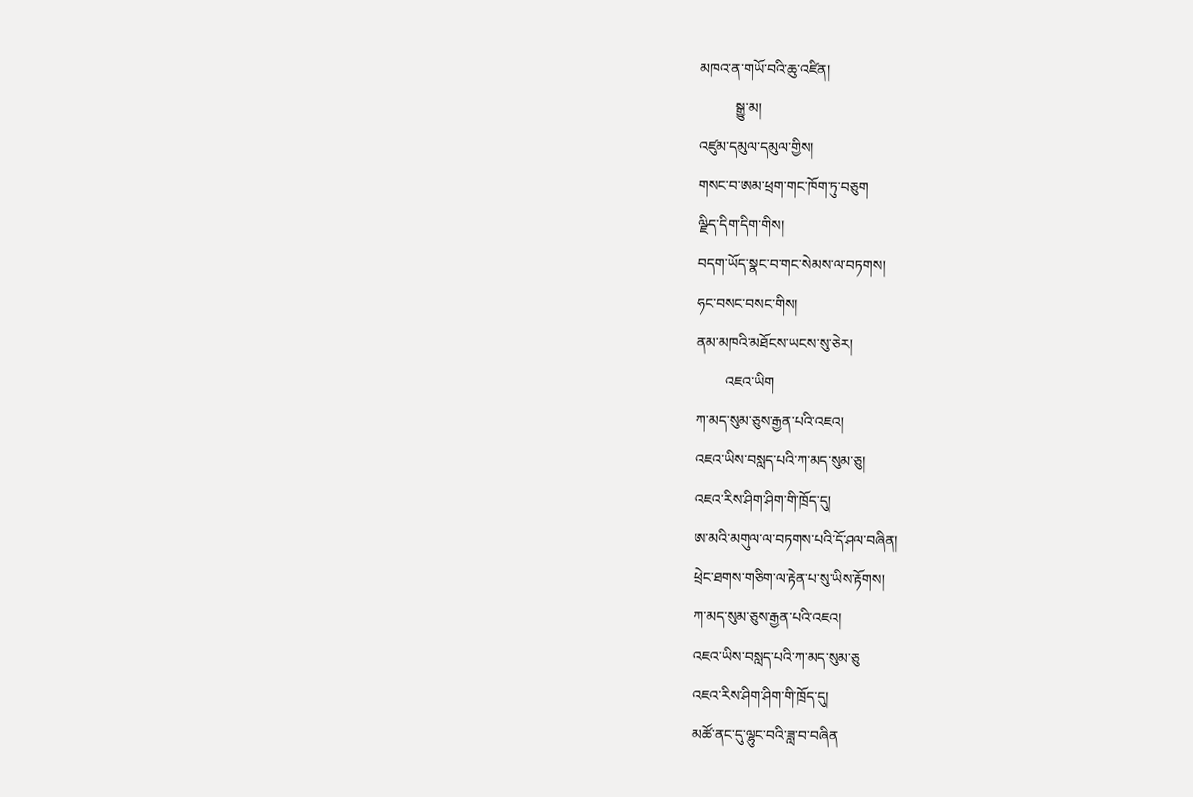མཁའ་ན་གཡོ་བའི་ཆུ་འཛིན།
          སྒྱུ་མ།
འཛུམ་དམུལ་དམུལ་གྱིས།
གསང་བ་ཨམ་ཕྲག་གང་ཁོག་ཏུ་བཅུག
ལྫིད་དིག་དིག་གིས།
བདག་ཡོད་སྣང་བ་གང་སེམས་ལ་བཏགས།
ཧང་བསང་བསང་གིས།
ནམ་མཁའི་མཐོངས་ཡངས་སུ་ཅེར།
        འཇའ་ཡིག
ཀ་མད་སུམ་ཅུས་རྒྱན་པའི་འཇའ།
འཇའ་ཡིས་བསླད་པའི་ཀ་མད་སུམ་ཅུ།
འཇའ་རིས་ཤིག་ཤིག་གི་ཁྲོད་དུ།
ཨ་མའི་མགུལ་ལ་བཏགས་པའི་དོ་ཤལ་བཞིན།
ཕྲེང་ཐགས་གཅིག་ལ་རྟེན་པ་སུ་ཡིས་རྟོགས།
ཀ་མད་སུམ་ཅུས་རྒྱན་པའི་འཇའ།
འཇའ་ཡིས་བསླད་པའི་ཀ་མད་སུམ་ཅུ
འཇའ་རིས་ཤིག་ཤིག་གི་ཁྲོད་དུ།
མཚོ་ནང་དུ་ལྷུང་བའི་ཟླ་བ་བཞིན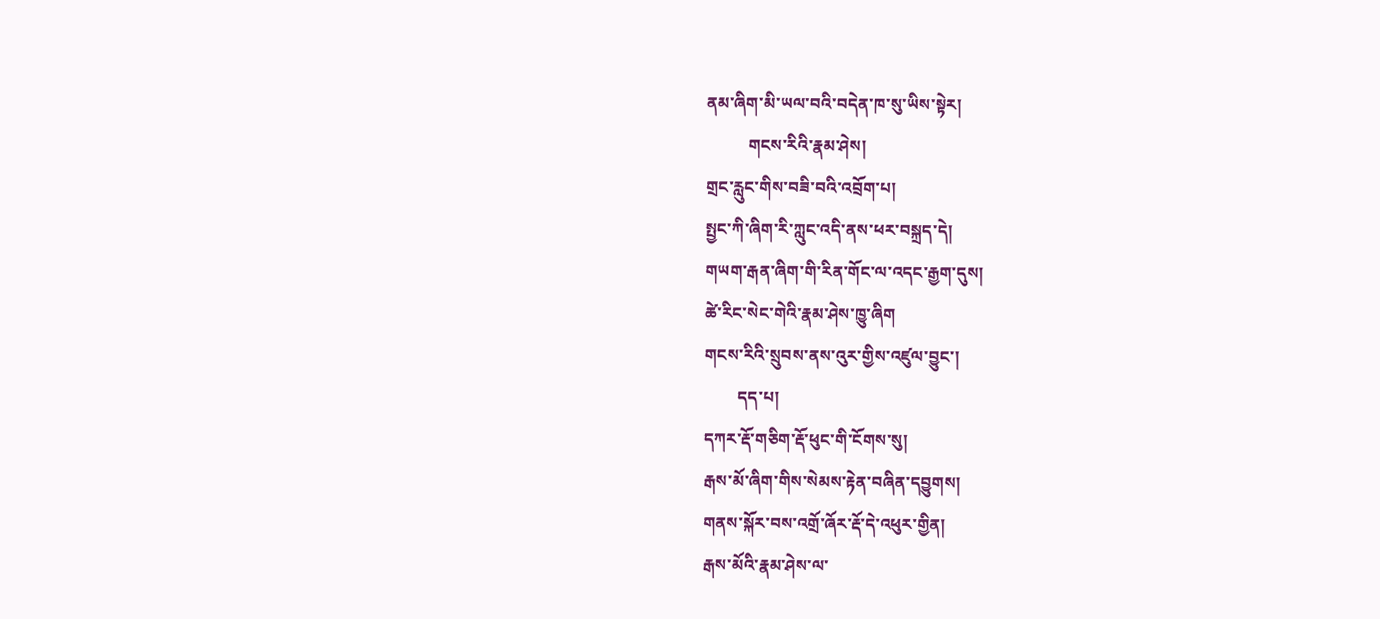ནམ་ཞིག་མི་ཡལ་བའི་བདེན་ཁ་སུ་ཡིས་སྟེར།
          གངས་རིའི་རྣམ་ཤེས།
གྲང་རླུང་གིས་བཟི་བའི་འབྲོག་པ།
སྤྱང་ཀི་ཞིག་རི་ཀླུང་འདི་ནས་ཕར་བསྐྲད་དེ།
གཡག་རྒན་ཞིག་གི་རིན་གོང་ལ་འདང་རྒྱག་དུས།
ཚེ་རིང་སེང་གེའི་རྣམ་ཤེས་ཁྱུ་ཞིག
གངས་རིའི་སྲུབས་ནས་འུར་གྱིས་འཛུལ་བྱུང་།
        དད་པ།
དཀར་རྡོ་གཅིག་རྡོ་ཕུང་གི་ངོགས་སུ།
རྒས་མོ་ཞིག་གིས་སེམས་རྟེན་བཞིན་དབྱུགས།
གནས་སྐོར་བས་འགྲོ་ཞོར་རྡོ་དེ་འཕུར་གྱིན།
རྒས་མོའི་རྣམ་ཤེས་ལ་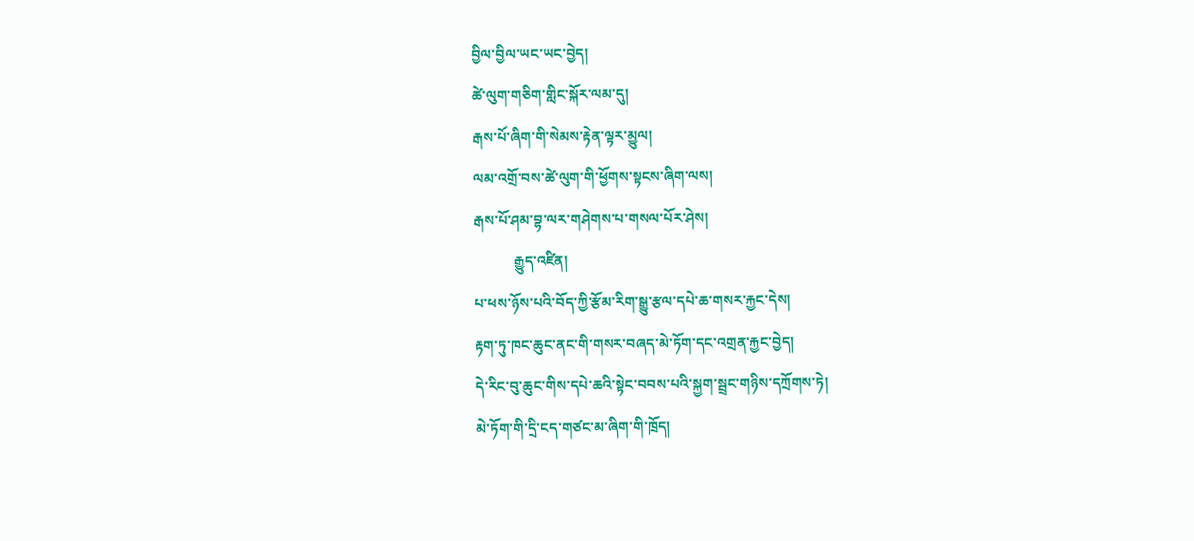བྱིལ་བྱིལ་ཡང་ཡང་བྱེད།
ཚེ་ལུག་གཅིག་གླིང་སྐོར་ལམ་དུ།
རྒས་པོ་ཞིག་གི་སེམས་རྟེན་ལྟར་མྱུལ།
ལམ་འགྲོ་བས་ཚེ་ལུག་གི་ཕྱོགས་སྟངས་ཞིག་ལས།
རྒས་པོ་ཤམ་བྷ་ལར་གཤེགས་པ་གསལ་པོར་ཤེས།
           རྒྱུད་འཛིན།
པ་ཕས་ཉོས་པའི་བོད་ཀྱི་རྩོམ་རིག་སྒྱུ་རྩལ་དཔེ་ཆ་གསར་རྐྱང་དེས།
རྟག་ཏུ་ཁང་ཆུང་ནང་གི་གསར་བཞད་མེ་ཏོག་དང་འགྲན་རྐྱང་བྱེད།
དེ་རིང་བུ་ཆུང་གིས་དཔེ་ཆའི་སྟེང་བབས་པའི་སྐྱག་སྦྲང་གཉིས་དཀྲོགས་ཏེ།
མེ་ཏོག་གི་དྲི་ངད་གཙང་མ་ཞིག་གི་ཁྲོད།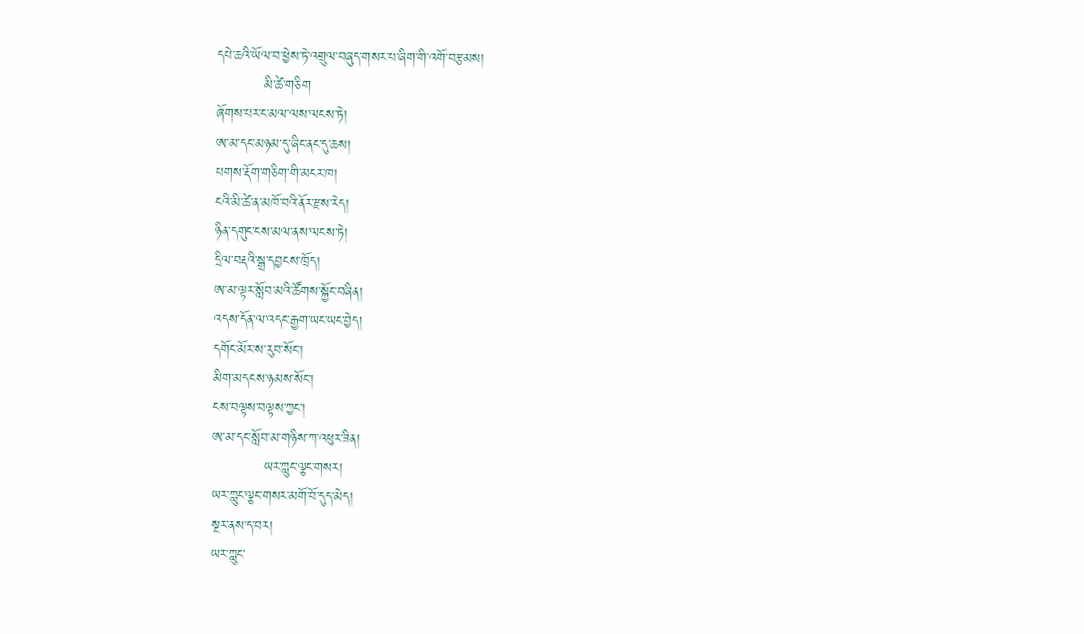དཔེ་ཆའི་ཡོལ་བ་ཕྱེས་ཏེ་འགྲུལ་བཞུད་གསར་པ་ཞིག་གི་འགོ་བརྩམས།
          མི་ཚེ་གཅིག
ཞོགས་པར་ང་མལ་ལས་ལངས་ཏེ།
ཨ་མ་དང་མཉམ་དུ་ཞིང་ནང་དུ་ཆས།
པགས་རྡོག་གཅིག་གི་མངར་ཁ།
ངའི་མི་ཚེ་ན་མཁོ་བའི་ནོར་རྫས་རེད།
ཉིན་དགུང་ངས་མལ་ནས་ལངས་ཏེ།
དྲིལ་བརྡའི་སྒྲ་དབྱངས་ཁྲོད།
ཨ་མ་ལྟར་སློབ་མའི་ཚོགས་སྐྱོང་བཞིན།
འདས་དོན་ལ་འདང་རྒྱག་ཡང་ཡང་བྱེད།
དགོང་མོར་ས་རུབ་སོང་།
མིག་མདངས་ཉམས་སོང་།
ངས་བལྟས་བལྟས་ཀྱང་།
ཨ་མ་དང་སློབ་མ་གཉིས་ཀ་འཕུར་ཟིན།
           ཡར་ཀླུང་ལྕང་གསར།
ཡར་ཀླུང་ལྕང་གསར་མགོ་བོ་དུད་མེད།
སྔར་ནས་ད་བར།
ཡར་ཀླུང་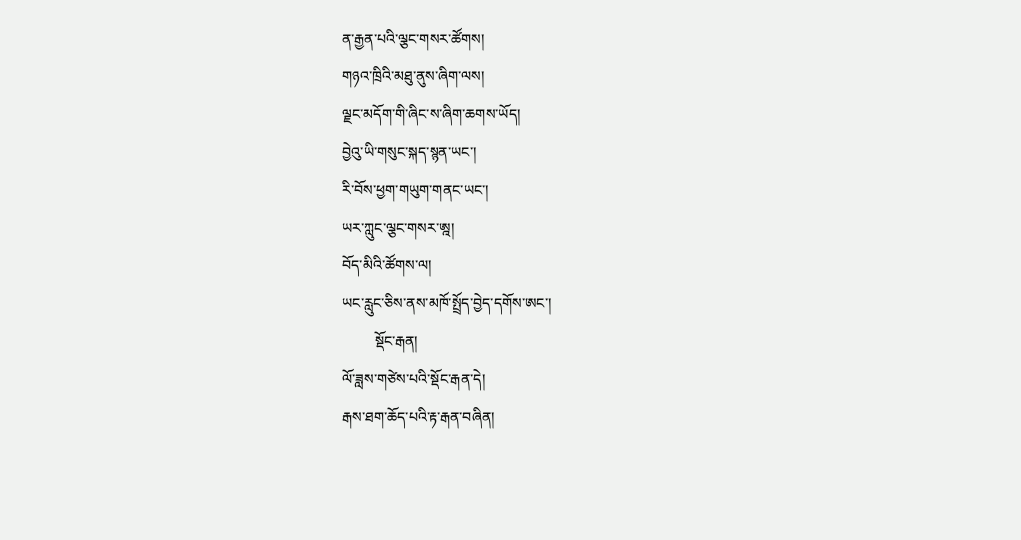ན་རྒྱན་པའི་ལྕང་གསར་ཚོགས།
གཉའ་ཁྲིའི་མཐུ་ནུས་ཞིག་ལས།
ལྗང་མདོག་གི་ཞིང་ས་ཞིག་ཆགས་ཡོད།
བྱེའུ་ཡི་གསུང་སྐད་སྙན་ཡང་།
རི་བོས་ཕྱག་གཡུག་གནང་ཡང་།
ཡར་ཀླུང་ལྕང་གསར་ཨྰ།
བོད་མིའི་ཚོགས་ལ།
ཡང་རླུང་ཅིས་ནས་མཁོ་སྤྲོད་བྱེད་དགོས་ཨང་།
         སྡོང་རྒན།
ལོ་ཟླས་གཙེས་པའི་སྡོང་རྒན་དེ།
རྒས་ཐག་ཆོད་པའི་རྟ་རྒན་བཞིན།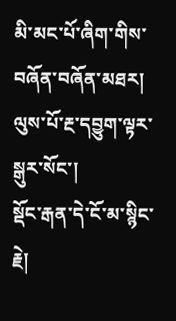མི་མང་པོ་ཞིག་གིས་བཞོན་བཞོན་མཐར།
ལུས་པོ་རྔ་དབྱུག་ལྟར་སྒུར་སོང་།
སྡོང་རྒན་དེ་ངོ་མ་སྙིང་རྗེ།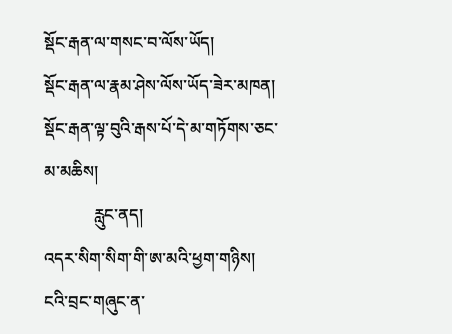སྡོང་རྒན་ལ་གསང་བ་ལོས་ཡོད།
སྡོང་རྒན་ལ་རྣམ་ཤེས་ལོས་ཡོད་ཟེར་མཁན།
སྡོང་རྒན་ལྟ་བུའི་རྒས་པོ་དེ་མ་གཏོགས་ཅང་མ་མཆིས།
            རླུང་ནད།
འདར་སིག་སིག་གི་ཨ་མའི་ཕྱག་གཉིས།
ངའི་བྲང་གཞུང་ན་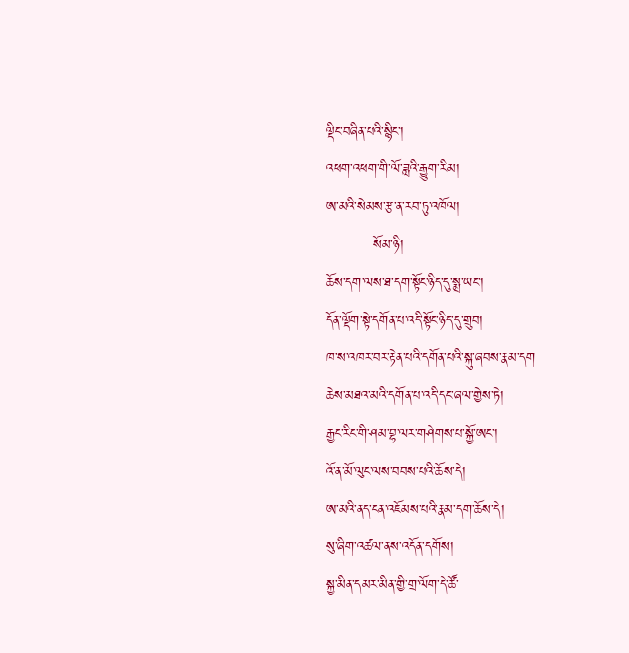ལྡིང་བཞིན་པའི་སྙིང་།
འཕག་འཕག་གི་ལོ་ཟླའི་རྒྱུག་རིམ།
ཨ་མའི་སེམས་རྩ་ན་རབ་ཏུ་འཁོལ།
          སོམ་ཉི།
ཆོས་དག་ལས་ཐ་དག་སྟོང་ཉིད་དུ་སྨྲ་ཡང་།
དོན་ལྡོག་སྟེ་དགོན་པ་འདི་སྟོང་ཉིད་དུ་གྲུབ།
ཁ་ས་འཁར་བར་རྟེན་པའི་དགོན་པའི་སྐུ་ཞབས་རྣམ་དག
ཆེས་མཐའ་མའི་དགོན་པ་འདི་དང་ཞལ་གྱེས་ཏེ།
རྒྱང་རིང་གི་ཤམ་བྷ་ལར་གཤེགས་པ་སྐྱོ་ཨང་།
འོ་ན་མོ་ལུང་ལས་བབས་པའི་ཆོས་དེ།
ཨ་མའི་ནད་ངན་འཇོམས་པའི་རྣམ་དག་ཆོས་དེ།
སུ་ཞིག་འཚལ་ནས་འདོན་དགོས།
སྐྱ་མིན་དམར་མིན་གྱི་གྲ་ལོག་དེ་ཚོ་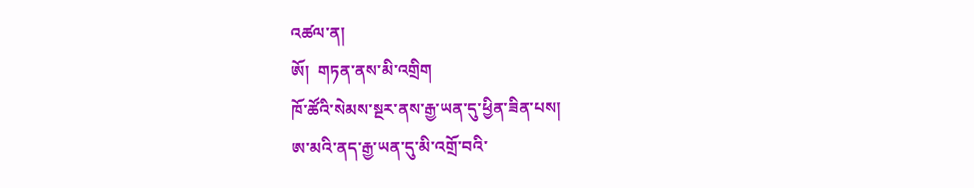འཚལ་ན།
ཨོ།  གཏན་ནས་མི་འགྲིག
ཁོ་ཚོའི་སེམས་སྔར་ནས་རྒྱ་ཡན་དུ་ཕྱིན་ཟིན་པས།
ཨ་མའི་ནད་རྒྱ་ཡན་དུ་མི་འགྲོ་བའི་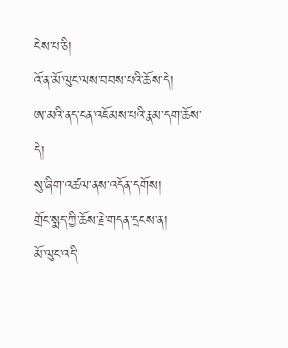ངེས་པ་ཅི།
འོ་ན་མོ་ལུང་ལས་བབས་པའི་ཆོས་དེ།
ཨ་མའི་ནད་ངན་འཇོམས་པའི་རྣམ་དག་ཆོས་དེ།
སུ་ཞིག་འཚལ་ནས་འདོན་དགོས།
གྲོང་སྨད་ཀྱི་ཆོས་རྗེ་གདན་དྲངས་ན།
མོ་ལུང་འདི་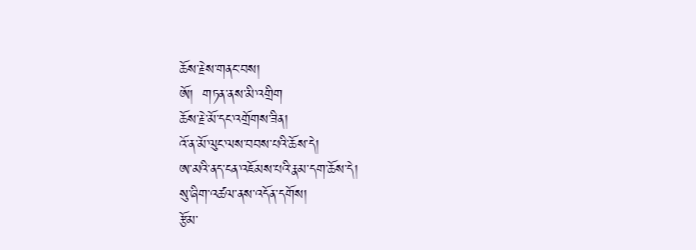ཆོས་རྗེས་གནང་བས།
ཨོ།  གཏན་ནས་མི་འགྲིག
ཆོས་རྗེ་མོ་དང་འགྲོགས་ཟིན།
འོ་ན་མོ་ལུང་ལས་བབས་པའི་ཆོས་དེ།
ཨ་མའི་ནད་ངན་འཇོམས་པའི་རྣམ་དག་ཆོས་དེ།
སུ་ཞིག་འཚལ་ནས་འདོན་དགོས།
རྩོམ་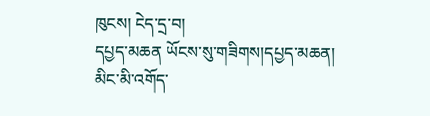ཁུངས། ངེད་དྲ་བ།
དཔྱད་མཆན ཡོངས་སུ་གཟིགས།དཔྱད་མཆན།
མིང་མི་འགོད་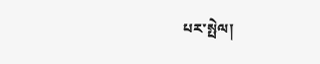པར་སྤེལ།